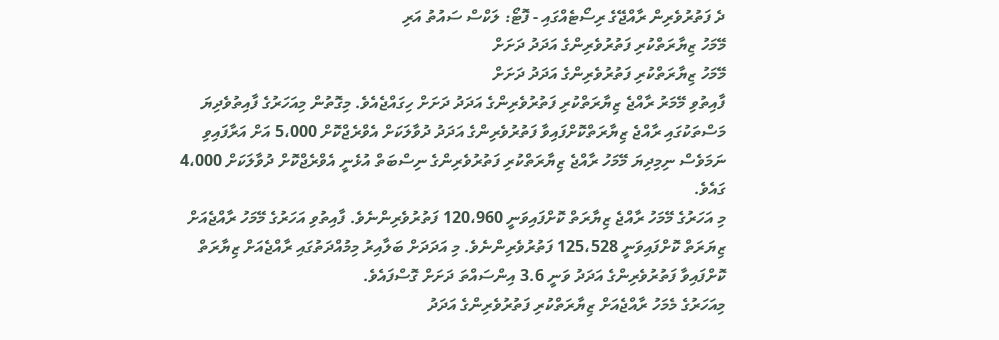ދެ ފަތުރުވެރިން ރާއްޖޭގެ ރިސޯޓެއްގައި - ފޮޓޯ: ލަކްސް ސައުތު އަރި
މޭމަހު ޒިޔާރަތްކުރި ފަތުރުވެރިންގެ އަދަދު ދަށަށް
މޭމަހު ޒިޔާރަތްކުރި ފަތުރުވެރިންގެ އަދަދު ދަށަށް
ފާއިތުވި މޭމަރު ރާއްޖެ ޒިޔާރަތްކުރި ފަތުރުވެރިންގެ އަދަދު ދަށަށް ހިގައްޖެއެވެ. މިގޮތުން މިއަހަރުގެ ފާއިތުވެދިޔަ މަސްތަކުގައި ރާއްޖެ ޒިޔާރަތްކޮށްފައިވާ ފަތުރުވެރިންގެ އަދަދު ދުވާލަކަށް އެވްރެޖްކޮށް 5،000 އަށް އަރާފައިވި ނަމަވެސް ނިމިދިޔަ މޭމަހު ރާއްޖެ ޒިޔާރަތްކުރި ފަތުރުވެރިންގެ ނިސްބަތް އުޅެނީ އެވްރެޖްކޮށް ދުވާލަކަށް 4،000 ގައެވެ.
މި އަހަރުގެ މޭމަހު ރާއްޖެ ޒިޔާރަތް ކޮށްފައިވަނީ 120،960 ފަތުރުވެރިންނެވެ. ފާއިތުވި އަހަރުގެ މޭމަހު ރާއްޖެއަށް ޒިޔަރަތް ކޮށްފައިވަނީ 125،528 ފަތުރުވެރިންނެވެ. މި އަދަދަށް ބަލާއިރު މިމުއްދަތުގައި ރާއްޖެއަށް ޒިޔާރަތް ކޮށްފައިވާ ފަތުރުވެރިންގެ އަދަދު ވަނީ 3.6 އިންސައްތަ ދަށަށް ގޮސްފައެވެ.
މިއަހަރުގެ މެމަހު ރާއްޖެއަށް ޒިޔާރަތްކުރި ފަތުރުވެރިންގެ އަދަދު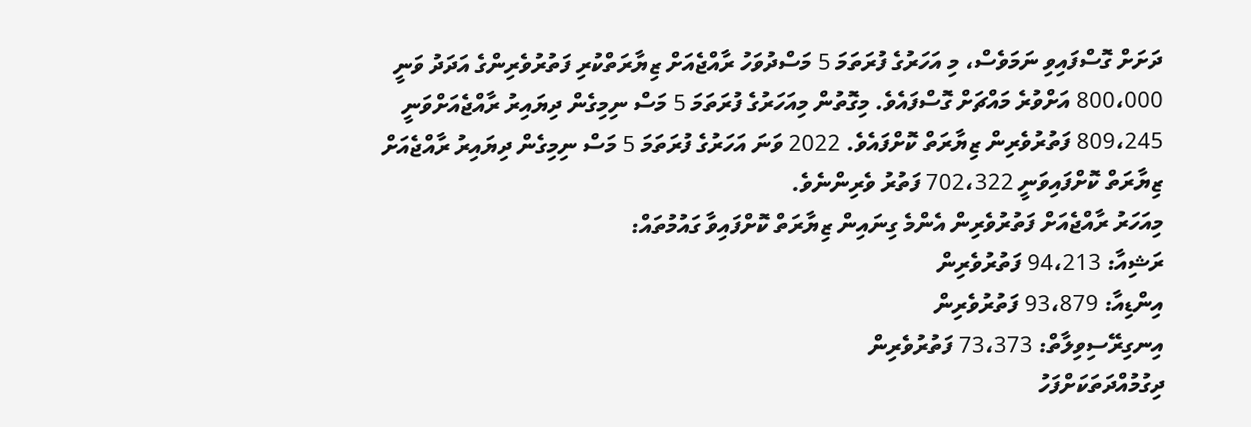ދަށަށް ގޮސްފައިވި ނަމަވެސް، މި އަހަރުގެ ފުރަތަމަ 5 މަސްދުވަހު ރާއްޖެއަށް ޒިޔާރަތްކުރި ފަތުރުވެރިންގެ އަދަދު ވަނީ 800،000 އަށްވުރެ މައްޗަށް ގޮސްފައެވެ. މިގޮތުން މިއަހަރުގެ ފުރަތަމަ 5 މަސް ނިމިގެން ދިޔައިރު ރާއްޖެއަށްވަނީ 809،245 ފަތުރުވެރިން ޒިޔާރަތް ކޮށްފައެވެ. 2022 ވަނަ އަހަރުގެ ފުރަތަމަ 5 މަސް ނިމިގެން ދިޔައިރު ރާއްޖެއަށް ޒިޔާރަތް ކޮށްފައިވަނީ 702،322 ފަތުރު ވެރިންނެވެ.
މިއަހަރު ރާއްޖެއަށް ފަތުރުވެރިން އެންމެ ގިނައިން ޒިޔާރަތް ކޮށްފައިވާ ގައުމުތައް:
ރަޝިއާ: 94،213 ފަތުރުވެރިން
އިންޑިއާ: 93،879 ފަތުރުވެރިން
އިނގިރޭސިވިލާތް: 73،373 ފަތުރުވެރިން
ދިގުމުއްދަތަކަށްފަހު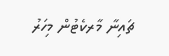ޗައިނާ މާރކެޓުން މިހަރު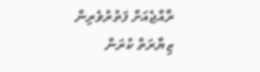ރާއްޖެއަށް ފަތުރުވެރިން ޒިޔާރަތް ކުރަން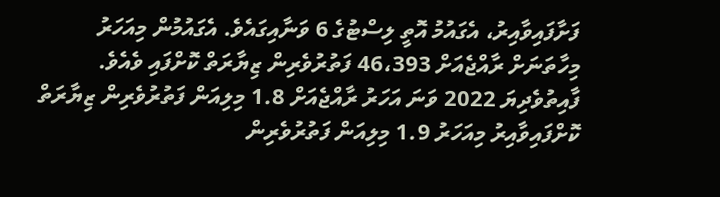ފަށާފައިވާއިރު، އެގައުމު އޮތީ ލިސްޓުގެ 6 ވަނާއިގައެވެ. އެގައުމުން މިއަހަރު މިހާތަނަށް ރާއްޖެއަށް 46،393 ފަތުރުވެރިން ޒިޔާރަތް ކޮށްފައި ވެއެވެ.
ފާއިތުވެދިޔަ 2022 ވަނަ އަހަރު ރާއްޖެއަށް 1.8 މިލިއަން ފަތުރުވެރިން ޒިޔާރަތް ކޮށްފައިވާއިރު މިއަހަރު 1.9 މިލިއަން ފަތުރުވެރިން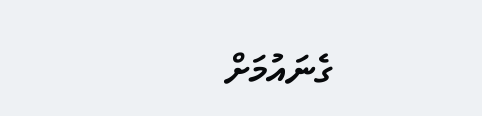ގެނައުމަށް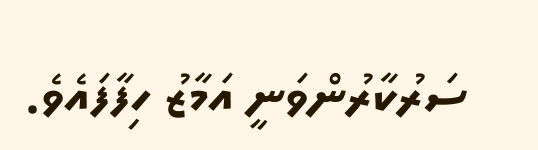ސަރުކާރުންވަނީ އަމާޒު ހިފާފައެވެ.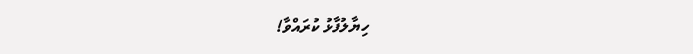ހިޔާލުފާޅު ކުރައްވާ!